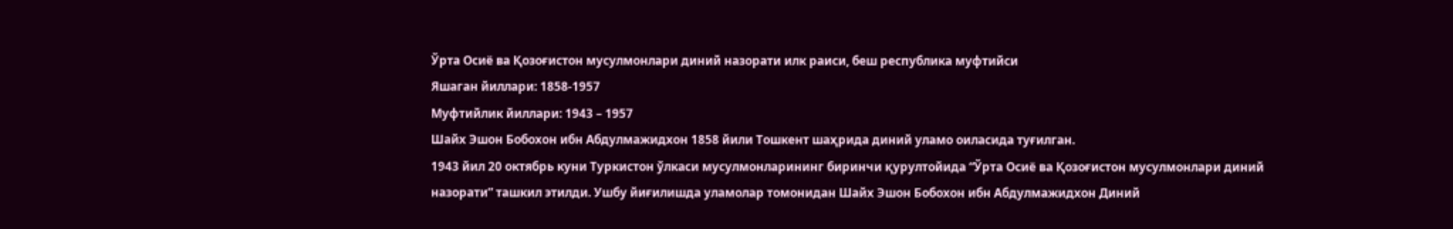Ўрта Осиё ва Қозоғистон мусулмонлари диний назорати илк раиси, беш республика муфтийси
Яшаган йиллари: 1858-1957
Муфтийлик йиллари: 1943 – 1957
Шайх Эшон Бобохон ибн Абдулмажидхон 1858 йили Тошкент шаҳрида диний уламо оиласида туғилган.
1943 йил 20 октябрь куни Туркистон ўлкаси мусулмонларининг биринчи қурултойида “Ўрта Осиё ва Қозоғистон мусулмонлари диний назорати” ташкил этилди. Ушбу йиғилишда уламолар томонидан Шайх Эшон Бобохон ибн Абдулмажидхон Диний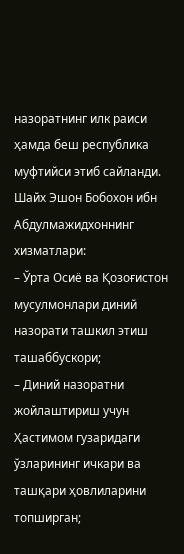назоратнинг илк раиси ҳамда беш республика муфтийси этиб сайланди.
Шайх Эшон Бобохон ибн Абдулмажидхоннинг хизматлари:
– Ўрта Осиё ва Қозоғистон мусулмонлари диний назорати ташкил этиш ташаббускори;
– Диний назоратни жойлаштириш учун Ҳастимом гузаридаги ўзларининг ичкари ва ташқари ҳовлиларини топширган;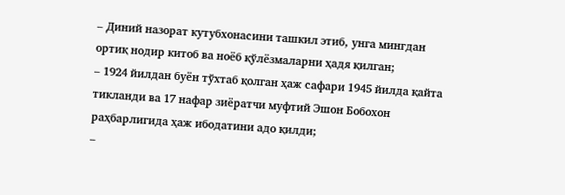– Диний назорат кутубхонасини ташкил этиб, унга мингдан ортиқ нодир китоб ва ноёб қўлёзмаларни ҳадя қилган;
– 1924 йилдан буён тўхтаб қолган ҳаж сафари 1945 йилда қайта тикланди ва 17 нафар зиёратчи муфтий Эшон Бобохон раҳбарлигида ҳаж ибодатини адо қилди;
–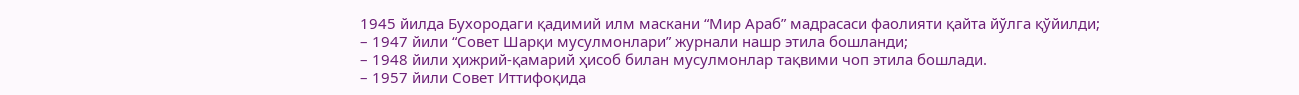1945 йилда Бухородаги қадимий илм маскани “Мир Араб” мадрасаси фаолияти қайта йўлга қўйилди;
– 1947 йили “Совет Шарқи мусулмонлари” журнали нашр этила бошланди;
– 1948 йили ҳижрий-қамарий ҳисоб билан мусулмонлар тақвими чоп этила бошлади.
– 1957 йили Совет Иттифоқида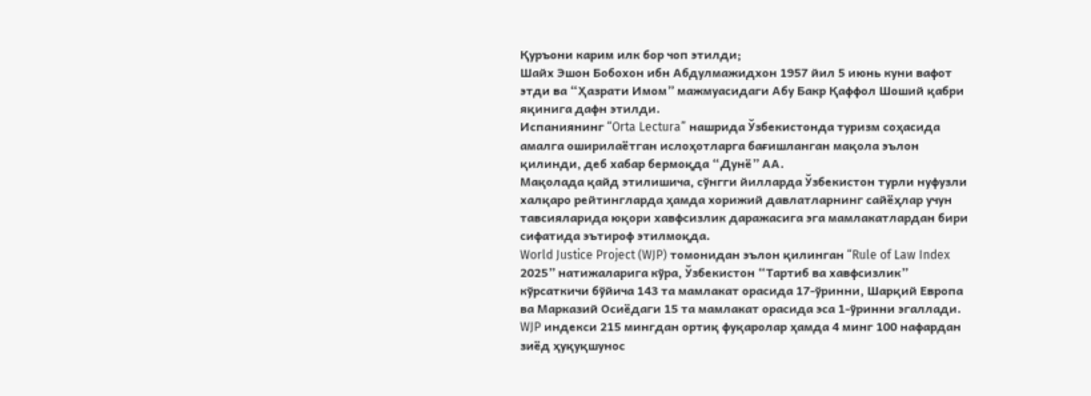Қуръони карим илк бор чоп этилди;
Шайх Эшон Бобохон ибн Абдулмажидхон 1957 йил 5 июнь куни вафот этди ва “Ҳазрати Имом” мажмуасидаги Абу Бакр Қаффол Шоший қабри яқинига дафн этилди.
Испаниянинг “Orta Lectura” нашрида Ўзбекистонда туризм соҳасида амалга оширилаётган ислоҳотларга бағишланган мақола эълон қилинди, деб хабар бермоқда “Дунё” АА.
Мақолада қайд этилишича, сўнгги йилларда Ўзбекистон турли нуфузли халқаро рейтингларда ҳамда хорижий давлатларнинг сайёҳлар учун тавсияларида юқори хавфсизлик даражасига эга мамлакатлардан бири сифатида эътироф этилмоқда.
World Justice Project (WJP) томонидан эълон қилинган “Rule of Law Index 2025” натижаларига кўра, Ўзбекистон “Тартиб ва хавфсизлик” кўрсаткичи бўйича 143 та мамлакат орасида 17-ўринни, Шарқий Европа ва Марказий Осиёдаги 15 та мамлакат орасида эса 1-ўринни эгаллади.
WJP индекси 215 мингдан ортиқ фуқаролар ҳамда 4 минг 100 нафардан зиёд ҳуқуқшунос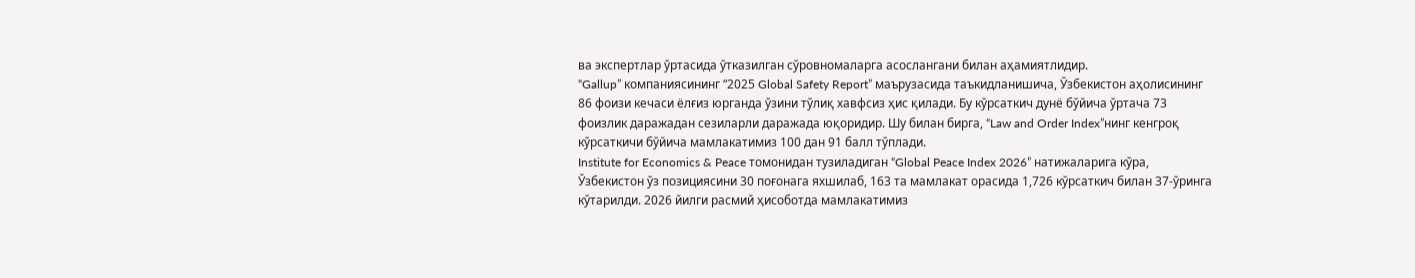ва экспертлар ўртасида ўтказилган сўровномаларга асослангани билан аҳамиятлидир.
“Gallup” компаниясининг “2025 Global Safety Report” маърузасида таъкидланишича, Ўзбекистон аҳолисининг 86 фоизи кечаси ёлғиз юрганда ўзини тўлиқ хавфсиз ҳис қилади. Бу кўрсаткич дунё бўйича ўртача 73 фоизлик даражадан сезиларли даражада юқоридир. Шу билан бирга, “Law and Order Index”нинг кенгроқ кўрсаткичи бўйича мамлакатимиз 100 дан 91 балл тўплади.
Institute for Economics & Peace томонидан тузиладиган “Global Peace Index 2026” натижаларига кўра, Ўзбекистон ўз позициясини 30 поғонага яхшилаб, 163 та мамлакат орасида 1,726 кўрсаткич билан 37-ўринга кўтарилди. 2026 йилги расмий ҳисоботда мамлакатимиз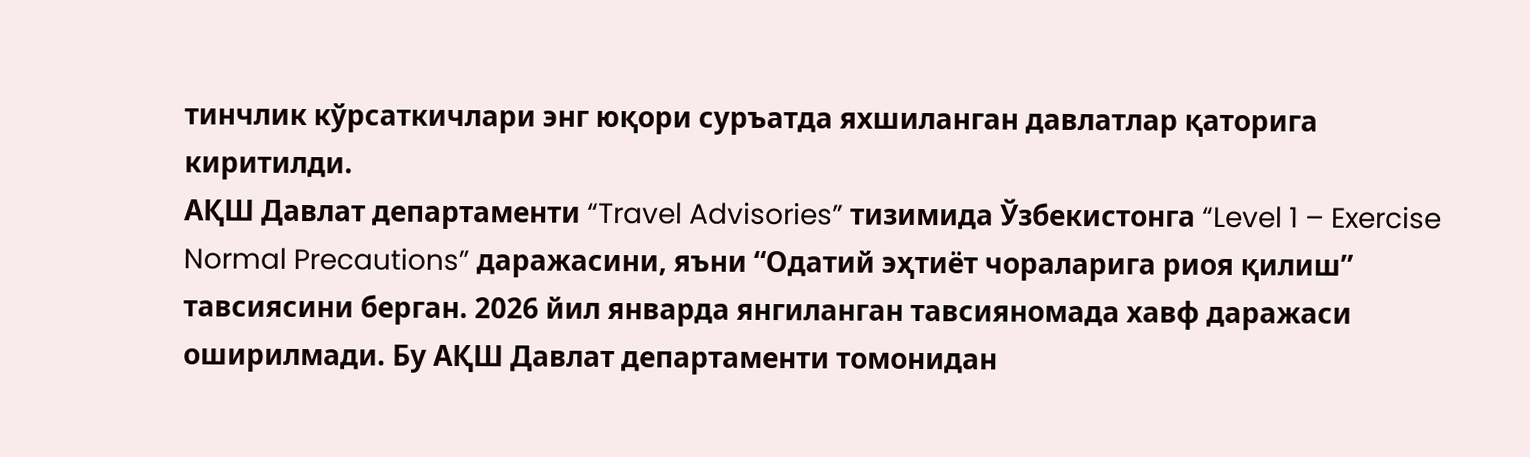тинчлик кўрсаткичлари энг юқори суръатда яхшиланган давлатлар қаторига киритилди.
АҚШ Давлат департаменти “Travel Advisories” тизимида Ўзбекистонга “Level 1 – Exercise Normal Precautions” даражасини, яъни “Одатий эҳтиёт чораларига риоя қилиш” тавсиясини берган. 2026 йил январда янгиланган тавсияномада хавф даражаси оширилмади. Бу АҚШ Давлат департаменти томонидан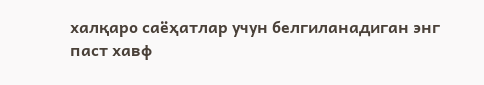халқаро саёҳатлар учун белгиланадиган энг паст хавф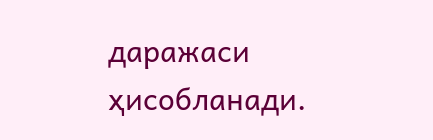даражаси ҳисобланади.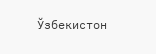Ўзбекистон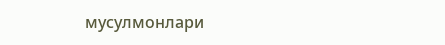мусулмонлари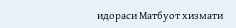идораси Матбуот хизмати